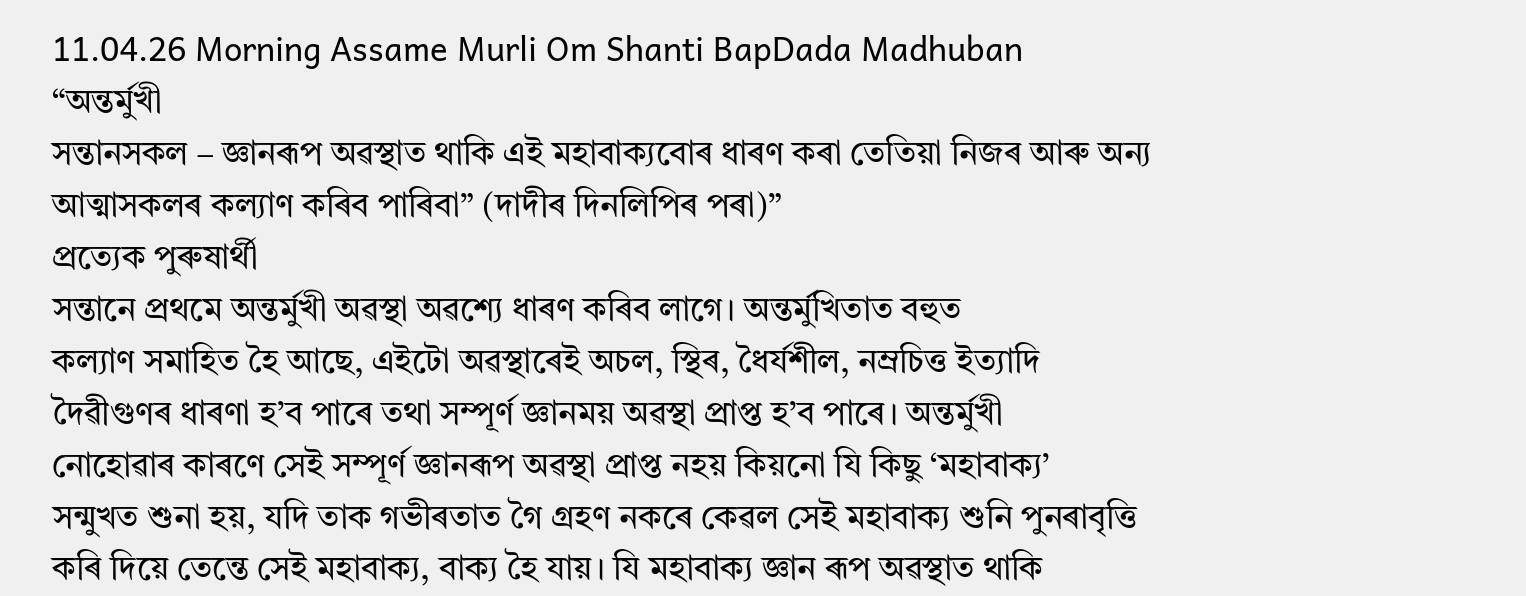11.04.26 Morning Assame Murli Om Shanti BapDada Madhuban
“অন্তৰ্মুখী
সন্তানসকল – জ্ঞানৰূপ অৱস্থাত থাকি এই মহাবাক্যবোৰ ধাৰণ কৰা তেতিয়া নিজৰ আৰু অন্য
আত্মাসকলৰ কল্যাণ কৰিব পাৰিবা” (দাদীৰ দিনলিপিৰ পৰা)”
প্ৰত্যেক পুৰুষাৰ্থী
সন্তানে প্ৰথমে অন্তৰ্মুখী অৱস্থা অৱশ্যে ধাৰণ কৰিব লাগে। অন্তৰ্মুখিতাত বহুত
কল্যাণ সমাহিত হৈ আছে, এইটো অৱস্থাৰেই অচল, স্থিৰ, ধৈৰ্যশীল, নম্ৰচিত্ত ইত্যাদি
দৈৱীগুণৰ ধাৰণা হ’ব পাৰে তথা সম্পূৰ্ণ জ্ঞানময় অৱস্থা প্ৰাপ্ত হ’ব পাৰে। অন্তৰ্মুখী
নোহোৱাৰ কাৰণে সেই সম্পূৰ্ণ জ্ঞানৰূপ অৱস্থা প্ৰাপ্ত নহয় কিয়নো যি কিছু ‘মহাবাক্য’
সন্মুখত শুনা হয়, যদি তাক গভীৰতাত গৈ গ্ৰহণ নকৰে কেৱল সেই মহাবাক্য শুনি পুনৰাবৃত্তি
কৰি দিয়ে তেন্তে সেই মহাবাক্য, বাক্য হৈ যায়। যি মহাবাক্য জ্ঞান ৰূপ অৱস্থাত থাকি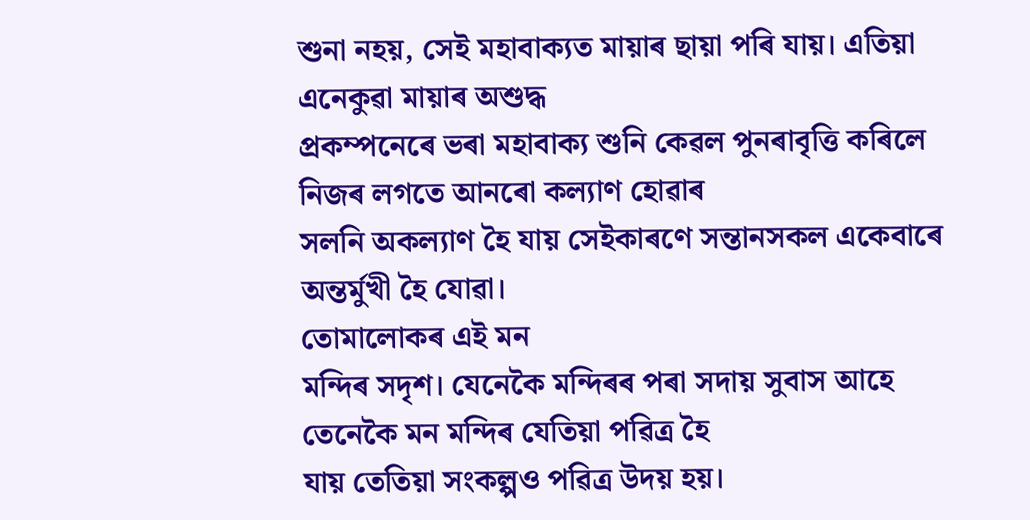শুনা নহয়, সেই মহাবাক্যত মায়াৰ ছায়া পৰি যায়। এতিয়া এনেকুৱা মায়াৰ অশুদ্ধ
প্ৰকম্পনেৰে ভৰা মহাবাক্য শুনি কেৱল পুনৰাবৃত্তি কৰিলে নিজৰ লগতে আনৰো কল্যাণ হোৱাৰ
সলনি অকল্যাণ হৈ যায় সেইকাৰণে সন্তানসকল একেবাৰে অন্তৰ্মুখী হৈ যোৱা।
তোমালোকৰ এই মন
মন্দিৰ সদৃশ। যেনেকৈ মন্দিৰৰ পৰা সদায় সুবাস আহে তেনেকৈ মন মন্দিৰ যেতিয়া পৱিত্ৰ হৈ
যায় তেতিয়া সংকল্পও পৱিত্ৰ উদয় হয়।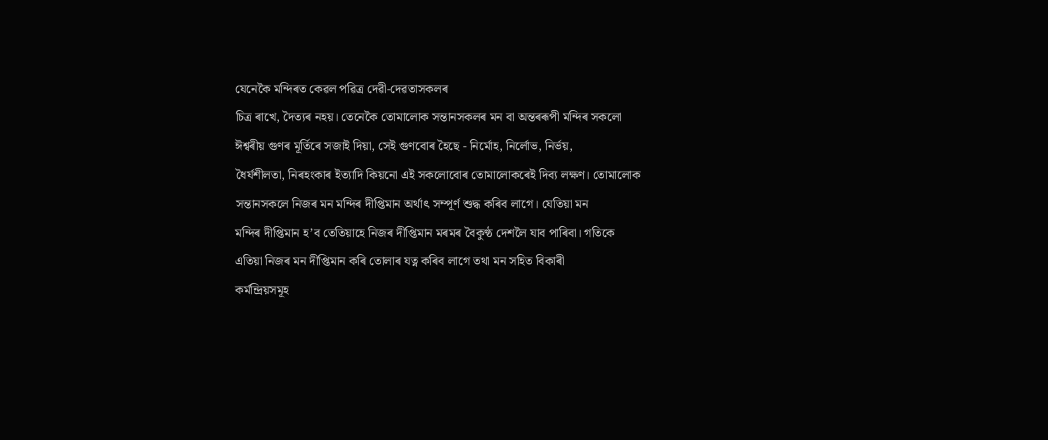যেনেকৈ মন্দিৰত কেৱল পৱিত্ৰ দেৱী-দেৱতাসকলৰ
চিত্ৰ ৰাখে, দৈত্যৰ নহয়। তেনেকৈ তোমালোক সন্তানসকলৰ মন বা অন্তৰৰূপী মন্দিৰ সকলো
ঈশ্বৰীয় গুণৰ মূৰ্তিৰে সজাই দিয়া, সেই গুণবোৰ হৈছে - নিৰ্মোহ, নিৰ্লোভ, নিৰ্ভয়,
ধৈৰ্যশীলতা, নিৰহংকাৰ ইত্যাদি কিয়নো এই সকলোবোৰ তোমালোকৰেই দিব্য লক্ষণ। তোমালোক
সন্তানসকলে নিজৰ মন মন্দিৰ দীপ্তিমান অৰ্থাৎ সম্পূৰ্ণ শুদ্ধ কৰিব লাগে। যেতিয়া মন
মন্দিৰ দীপ্তিমান হ’ব তেতিয়াহে নিজৰ দীপ্তিমান মৰমৰ বৈকুণ্ঠ দেশলৈ যাব পাৰিবা। গতিকে
এতিয়া নিজৰ মন দীপ্তিমান কৰি তোলাৰ যত্ন কৰিব লাগে তথা মন সহিত বিকাৰী
কৰ্মন্দ্ৰিয়সমূহ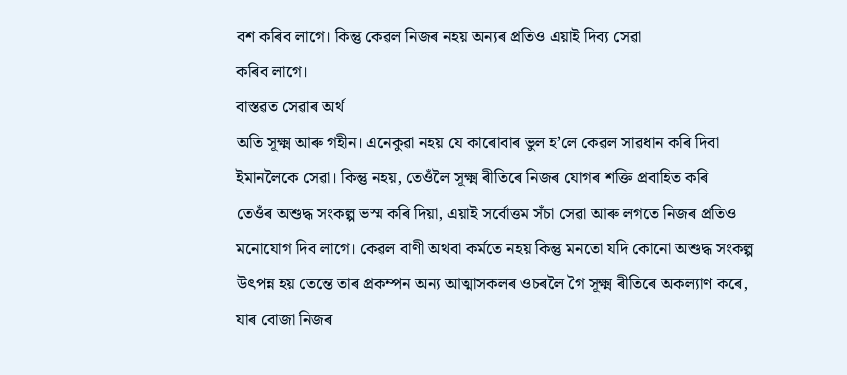বশ কৰিব লাগে। কিন্তু কেৱল নিজৰ নহয় অন্যৰ প্ৰতিও এয়াই দিব্য সেৱা
কৰিব লাগে।
বাস্তৱত সেৱাৰ অৰ্থ
অতি সূক্ষ্ম আৰু গহীন। এনেকুৱা নহয় যে কাৰোবাৰ ভুল হ’লে কেৱল সাৱধান কৰি দিবা
ইমানলৈকে সেৱা। কিন্তু নহয়, তেওঁলৈ সূক্ষ্ম ৰীতিৰে নিজৰ যোগৰ শক্তি প্ৰবাহিত কৰি
তেওঁৰ অশুদ্ধ সংকল্প ভস্ম কৰি দিয়া, এয়াই সৰ্বোত্তম সঁচা সেৱা আৰু লগতে নিজৰ প্ৰতিও
মনোযোগ দিব লাগে। কেৱল বাণী অথবা কৰ্মতে নহয় কিন্তু মনতো যদি কোনো অশুদ্ধ সংকল্প
উৎপন্ন হয় তেন্তে তাৰ প্ৰকম্পন অন্য আত্মাসকলৰ ওচৰলৈ গৈ সূক্ষ্ম ৰীতিৰে অকল্যাণ কৰে,
যাৰ বোজা নিজৰ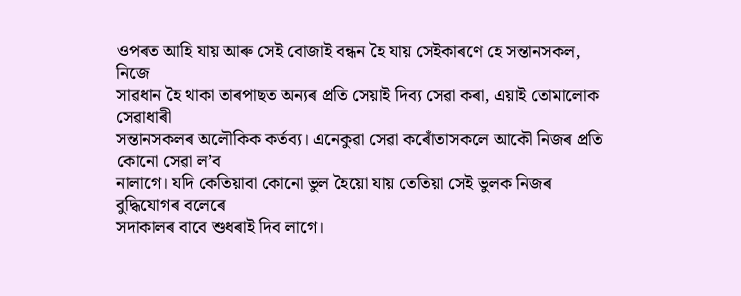ওপৰত আহি যায় আৰু সেই বোজাই বন্ধন হৈ যায় সেইকাৰণে হে সন্তানসকল, নিজে
সাৱধান হৈ থাকা তাৰপাছত অন্যৰ প্ৰতি সেয়াই দিব্য সেৱা কৰা, এয়াই তোমালোক সেৱাধাৰী
সন্তানসকলৰ অলৌকিক কৰ্তব্য। এনেকুৱা সেৱা কৰোঁতাসকলে আকৌ নিজৰ প্ৰতি কোনো সেৱা ল’ব
নালাগে। যদি কেতিয়াবা কোনো ভুল হৈয়ো যায় তেতিয়া সেই ভুলক নিজৰ বুদ্ধিযোগৰ বলেৰে
সদাকালৰ বাবে শুধৰাই দিব লাগে।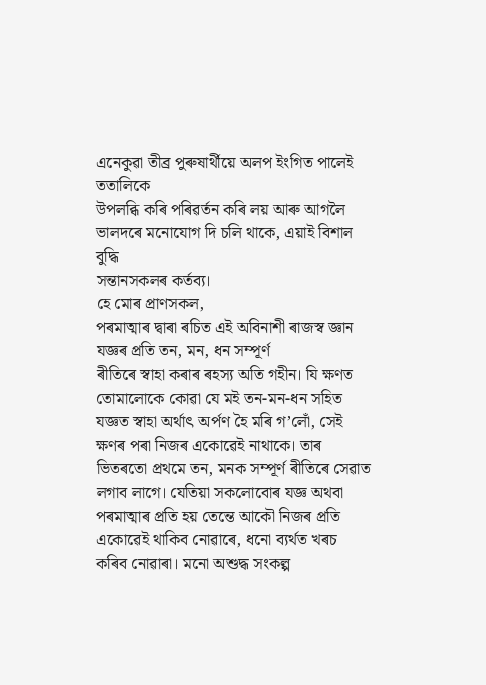এনেকুৱা তীব্ৰ পুৰুষাৰ্থীয়ে অলপ ইংগিত পালেই ততালিকে
উপলব্ধি কৰি পৰিৱৰ্তন কৰি লয় আৰু আগলৈ ভালদৰে মনোযোগ দি চলি থাকে, এয়াই বিশাল বুদ্ধি
সন্তানসকলৰ কৰ্তব্য।
হে মোৰ প্ৰাণসকল,
পৰমাত্মাৰ দ্বাৰা ৰচিত এই অবিনাশী ৰাজস্ব জ্ঞান যজ্ঞৰ প্ৰতি তন, মন, ধন সম্পূৰ্ণ
ৰীতিৰে স্বাহা কৰাৰ ৰহস্য অতি গহীন। যি ক্ষণত তোমালোকে কোৱা যে মই তন-মন-ধন সহিত
যজ্ঞত স্বাহা অৰ্থাৎ অৰ্পণ হৈ মৰি গ’লোঁ, সেই ক্ষণৰ পৰা নিজৰ একোৱেই নাথাকে। তাৰ
ভিতৰতো প্ৰথমে তন, মনক সম্পূৰ্ণ ৰীতিৰে সেৱাত লগাব লাগে। যেতিয়া সকলোবোৰ যজ্ঞ অথবা
পৰমাত্মাৰ প্ৰতি হয় তেন্তে আকৌ নিজৰ প্ৰতি একোৱেই থাকিব নোৱাৰে, ধনো ব্যৰ্থত খৰচ
কৰিব নোৱাৰা। মনো অশুদ্ধ সংকল্প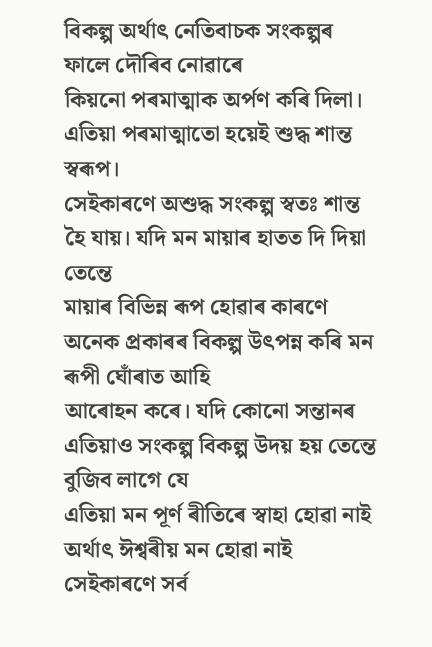বিকল্প অৰ্থাৎ নেতিবাচক সংকল্পৰ ফালে দৌৰিব নোৱাৰে
কিয়নো পৰমাত্মাক অৰ্পণ কৰি দিলা। এতিয়া পৰমাত্মাতো হয়েই শুদ্ধ শান্ত স্বৰূপ।
সেইকাৰণে অশুদ্ধ সংকল্প স্বতঃ শান্ত হৈ যায়। যদি মন মায়াৰ হাতত দি দিয়া তেন্তে
মায়াৰ বিভিন্ন ৰূপ হোৱাৰ কাৰণে অনেক প্ৰকাৰৰ বিকল্প উৎপন্ন কৰি মন ৰূপী ঘোঁৰাত আহি
আৰোহন কৰে। যদি কোনো সন্তানৰ এতিয়াও সংকল্প বিকল্প উদয় হয় তেন্তে বুজিব লাগে যে
এতিয়া মন পূৰ্ণ ৰীতিৰে স্বাহা হোৱা নাই অৰ্থাৎ ঈশ্বৰীয় মন হোৱা নাই সেইকাৰণে সৰ্ব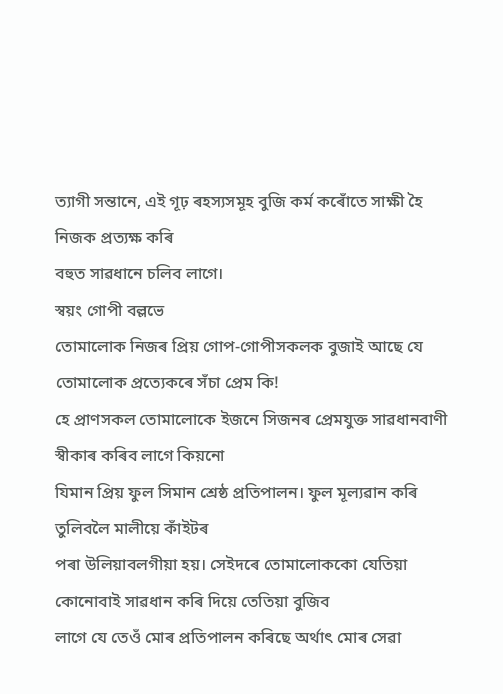ত্যাগী সন্তানে, এই গূঢ় ৰহস্যসমূহ বুজি কৰ্ম কৰোঁতে সাক্ষী হৈ নিজক প্ৰত্যক্ষ কৰি
বহুত সাৱধানে চলিব লাগে।
স্বয়ং গোপী বল্লভে
তোমালোক নিজৰ প্ৰিয় গোপ-গোপীসকলক বুজাই আছে যে তোমালোক প্ৰত্যেকৰে সঁচা প্ৰেম কি!
হে প্ৰাণসকল তোমালোকে ইজনে সিজনৰ প্ৰেমযুক্ত সাৱধানবাণী স্বীকাৰ কৰিব লাগে কিয়নো
যিমান প্ৰিয় ফুল সিমান শ্ৰেষ্ঠ প্ৰতিপালন। ফুল মূল্যৱান কৰি তুলিবলৈ মালীয়ে কাঁইটৰ
পৰা উলিয়াবলগীয়া হয়। সেইদৰে তোমালোককো যেতিয়া কোনোবাই সাৱধান কৰি দিয়ে তেতিয়া বুজিব
লাগে যে তেওঁ মোৰ প্ৰতিপালন কৰিছে অৰ্থাৎ মোৰ সেৱা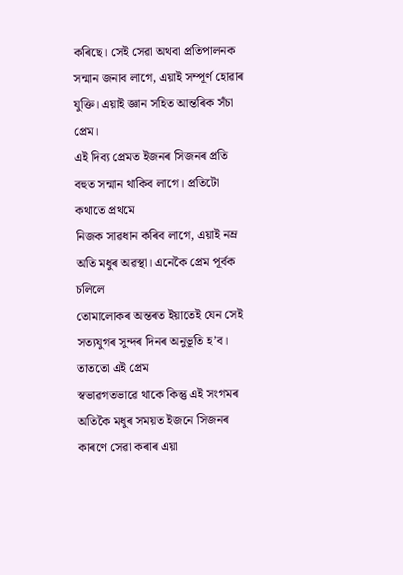কৰিছে। সেই সেৱা অথবা প্ৰতিপালনক
সন্মান জনাব লাগে, এয়াই সম্পূৰ্ণ হোৱাৰ যুক্তি। এয়াই জ্ঞান সহিত আন্তৰিক সঁচা প্ৰেম।
এই দিব্য প্ৰেমত ইজনৰ সিজনৰ প্ৰতি বহুত সন্মান থাকিব লাগে। প্ৰতিটো কথাতে প্ৰথমে
নিজক সাৱধান কৰিব লাগে, এয়াই নম্ৰ অতি মধুৰ অৱস্থা। এনেকৈ প্ৰেম পূৰ্বক চলিলে
তোমালোকৰ অন্তৰত ইয়াতেই যেন সেই সত্যযুগৰ সুন্দৰ দিনৰ অনুভূতি হ’ব। তাততো এই প্ৰেম
স্বভাৱগতভাৱে থাকে কিন্তু এই সংগমৰ অতিকৈ মধুৰ সময়ত ইজনে সিজনৰ কাৰণে সেৱা কৰাৰ এয়া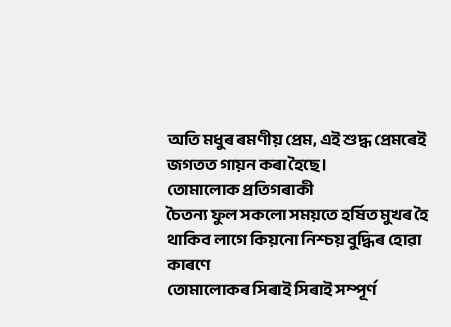অতি মধুৰ ৰমণীয় প্ৰেম, এই শুদ্ধ প্ৰেমৰেই জগতত গায়ন কৰা হৈছে।
তোমালোক প্ৰতিগৰাকী
চৈতন্য ফুল সকলো সময়তে হৰ্ষিত মুখৰ হৈ থাকিব লাগে কিয়নো নিশ্চয় বুদ্ধিৰ হোৱা কাৰণে
তোমালোকৰ সিৰাই সিৰাই সম্পূৰ্ণ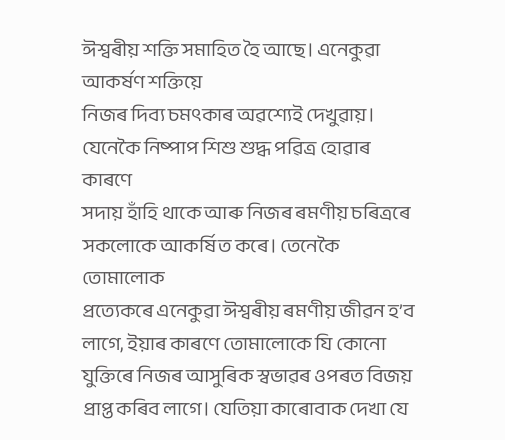ঈশ্বৰীয় শক্তি সমাহিত হৈ আছে। এনেকুৱা আকৰ্ষণ শক্তিয়ে
নিজৰ দিব্য চমৎকাৰ অৱশ্যেই দেখুৱায়। যেনেকৈ নিষ্পাপ শিশু শুদ্ধ পৱিত্ৰ হোৱাৰ কাৰণে
সদায় হাঁহি থাকে আৰু নিজৰ ৰমণীয় চৰিত্ৰৰে সকলোকে আকৰ্ষিত কৰে। তেনেকৈ তোমালোক
প্ৰত্যেকৰে এনেকুৱা ঈশ্বৰীয় ৰমণীয় জীৱন হ’ব লাগে, ইয়াৰ কাৰণে তোমালোকে যি কোনো
যুক্তিৰে নিজৰ আসুৰিক স্বভাৱৰ ওপৰত বিজয় প্ৰাপ্ত কৰিব লাগে। যেতিয়া কাৰোবাক দেখা যে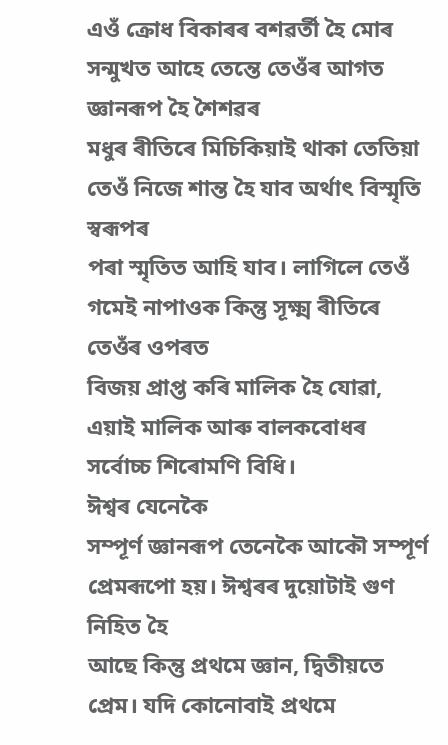এওঁ ক্ৰোধ বিকাৰৰ বশৱৰ্তী হৈ মোৰ সন্মুখত আহে তেন্তে তেওঁৰ আগত জ্ঞানৰূপ হৈ শৈশৱৰ
মধুৰ ৰীতিৰে মিচিকিয়াই থাকা তেতিয়া তেওঁ নিজে শান্ত হৈ যাব অৰ্থাৎ বিস্মৃতি স্বৰূপৰ
পৰা স্মৃতিত আহি যাব। লাগিলে তেওঁ গমেই নাপাওক কিন্তু সূক্ষ্ম ৰীতিৰে তেওঁৰ ওপৰত
বিজয় প্ৰাপ্ত কৰি মালিক হৈ যোৱা, এয়াই মালিক আৰু বালকবোধৰ সৰ্বোচ্চ শিৰোমণি বিধি।
ঈশ্বৰ যেনেকৈ
সম্পূৰ্ণ জ্ঞানৰূপ তেনেকৈ আকৌ সম্পূৰ্ণ প্ৰেমৰূপো হয়। ঈশ্বৰৰ দুয়োটাই গুণ নিহিত হৈ
আছে কিন্তু প্ৰথমে জ্ঞান, দ্বিতীয়তে প্ৰেম। যদি কোনোবাই প্ৰথমে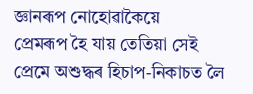জ্ঞানৰূপ নোহোৱাকৈয়ে
প্ৰেমৰূপ হৈ যায় তেতিয়া সেই প্ৰেমে অশুদ্ধৰ হিচাপ-নিকাচত লৈ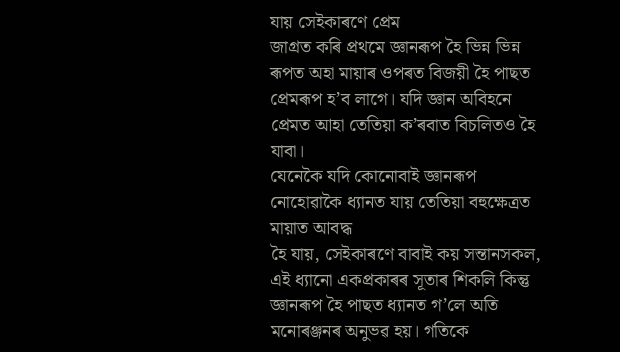যায় সেইকাৰণে প্ৰেম
জাগ্ৰত কৰি প্ৰথমে জ্ঞানৰূপ হৈ ভিন্ন ভিন্ন ৰূপত অহা মায়াৰ ওপৰত বিজয়ী হৈ পাছত
প্ৰেমৰূপ হ’ব লাগে। যদি জ্ঞান অবিহনে প্ৰেমত আহা তেতিয়া ক’ৰবাত বিচলিতও হৈ যাবা।
যেনেকৈ যদি কোনোবাই জ্ঞানৰূপ নোহোৱাকৈ ধ্যানত যায় তেতিয়া বহুক্ষেত্ৰত মায়াত আবদ্ধ
হৈ যায়, সেইকাৰণে বাবাই কয় সন্তানসকল, এই ধ্যানো একপ্ৰকাৰৰ সূতাৰ শিকলি কিন্তু
জ্ঞানৰূপ হৈ পাছত ধ্যানত গ’লে অতি মনোৰঞ্জনৰ অনুভৱ হয়। গতিকে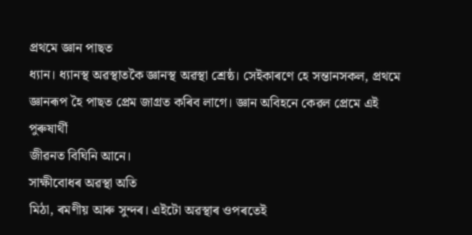প্ৰথমে জ্ঞান পাছত
ধ্যান। ধ্যানস্থ অৱস্থাতকৈ জ্ঞানস্থ অৱস্থা শ্ৰেষ্ঠ। সেইকাৰণে হে সন্তানসকল, প্ৰথমে
জ্ঞানৰূপ হৈ পাছত প্ৰেম জাগ্ৰত কৰিব লাগে। জ্ঞান অবিহনে কেৱল প্ৰেমে এই পুৰুষাৰ্থী
জীৱনত বিঘিনি আনে।
সাক্ষীবোধৰ অৱস্থা অতি
মিঠা, ৰমণীয় আৰু সুন্দৰ। এইটো অৱস্থাৰ ওপৰতেই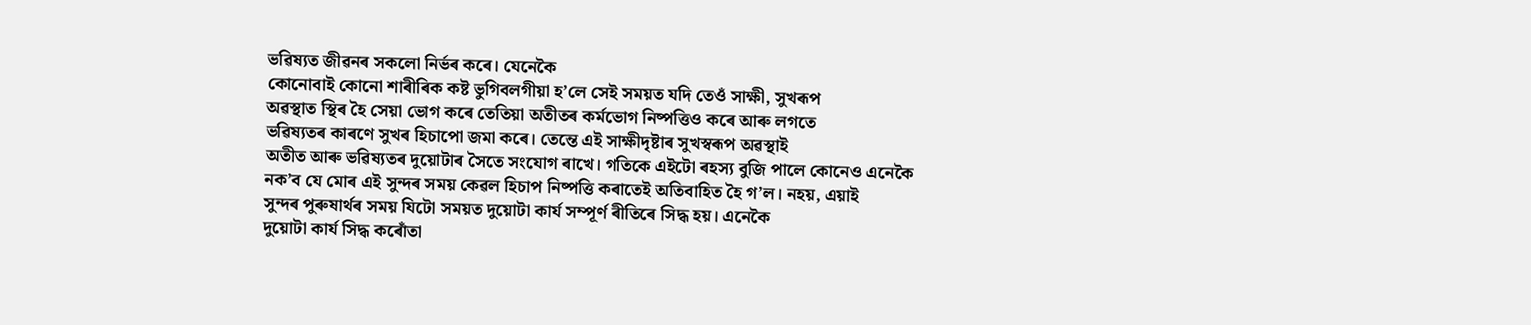ভৱিষ্যত জীৱনৰ সকলো নিৰ্ভৰ কৰে। যেনেকৈ
কোনোবাই কোনো শাৰীৰিক কষ্ট ভুগিবলগীয়া হ’লে সেই সময়ত যদি তেওঁ সাক্ষী, সুখৰূপ
অৱস্থাত স্থিৰ হৈ সেয়া ভোগ কৰে তেতিয়া অতীতৰ কৰ্মভোগ নিষ্পত্তিও কৰে আৰু লগতে
ভৱিষ্যতৰ কাৰণে সুখৰ হিচাপো জমা কৰে। তেন্তে এই সাক্ষীদৃষ্টাৰ সুখস্বৰূপ অৱস্থাই
অতীত আৰু ভৱিষ্যতৰ দুয়োটাৰ সৈতে সংযোগ ৰাখে। গতিকে এইটো ৰহস্য বুজি পালে কোনেও এনেকৈ
নক’ব যে মোৰ এই সুন্দৰ সময় কেৱল হিচাপ নিষ্পত্তি কৰাতেই অতিবাহিত হৈ গ’ল। নহয়, এয়াই
সুন্দৰ পুৰুষাৰ্থৰ সময় যিটো সময়ত দুয়োটা কাৰ্য সম্পূৰ্ণ ৰীতিৰে সিদ্ধ হয়। এনেকৈ
দুয়োটা কাৰ্য সিদ্ধ কৰোঁতা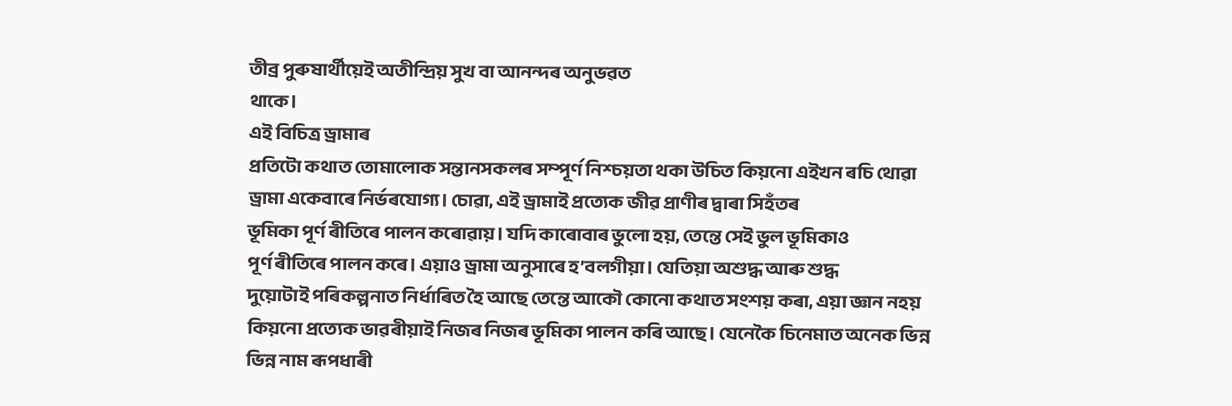তীব্ৰ পুৰুষাৰ্থীয়েই অতীন্দ্ৰিয় সুখ বা আনন্দৰ অনুভৱত
থাকে।
এই বিচিত্ৰ ড্ৰামাৰ
প্ৰতিটো কথাত তোমালোক সন্তানসকলৰ সম্পূৰ্ণ নিশ্চয়তা থকা উচিত কিয়নো এইখন ৰচি থোৱা
ড্ৰামা একেবাৰে নিৰ্ভৰযোগ্য। চোৱা, এই ড্ৰামাই প্ৰত্যেক জীৱ প্ৰাণীৰ দ্বাৰা সিহঁতৰ
ভূমিকা পূৰ্ণ ৰীতিৰে পালন কৰোৱায়। যদি কাৰোবাৰ ভুলো হয়, তেন্তে সেই ভুল ভূমিকাও
পূৰ্ণ ৰীতিৰে পালন কৰে। এয়াও ড্ৰামা অনুসাৰে হ’বলগীয়া। যেতিয়া অশুদ্ধ আৰু শুদ্ধ
দুয়োটাই পৰিকল্পনাত নিৰ্ধাৰিত হৈ আছে তেন্তে আকৌ কোনো কথাত সংশয় কৰা, এয়া জ্ঞান নহয়
কিয়নো প্ৰত্যেক ভাৱৰীয়াই নিজৰ নিজৰ ভূমিকা পালন কৰি আছে। যেনেকৈ চিনেমাত অনেক ভিন্ন
ভিন্ন নাম ৰূপধাৰী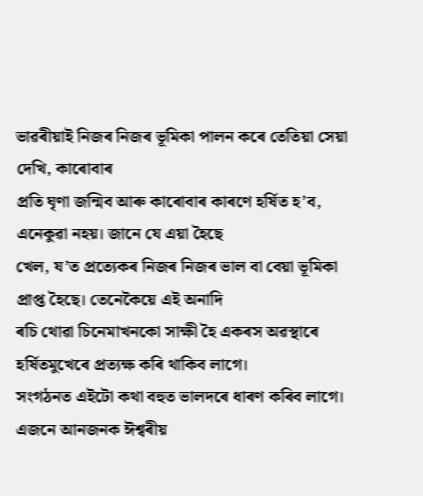ভাৱৰীয়াই নিজৰ নিজৰ ভূমিকা পালন কৰে তেতিয়া সেয়া দেখি, কাৰোবাৰ
প্ৰতি ঘৃণা জন্মিব আৰু কাৰোবাৰ কাৰণে হৰ্ষিত হ’ব, এনেকুৱা নহয়। জানে যে এয়া হৈছে
খেল, য’ত প্ৰত্যেকৰ নিজৰ নিজৰ ভাল বা বেয়া ভূমিকা প্ৰাপ্ত হৈছে। তেনেকৈয়ে এই অনাদি
ৰচি থোৱা চিনেমাখনকো সাক্ষী হৈ একৰস অৱস্থাৰে হৰ্ষিতমুখেৰে প্ৰত্যক্ষ কৰি থাকিব লাগে।
সংগঠনত এইটো কথা বহুত ভালদৰে ধাৰণ কৰিব লাগে। এজনে আনজনক ঈশ্বৰীয়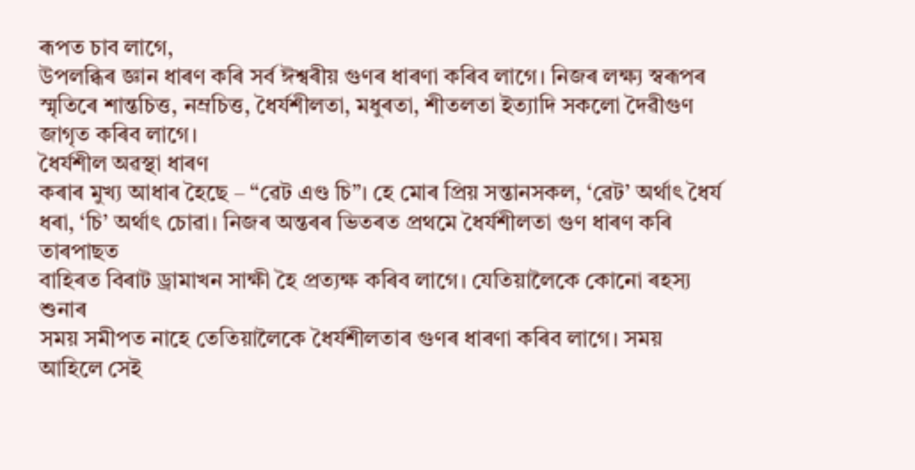ৰূপত চাব লাগে,
উপলব্ধিৰ জ্ঞান ধাৰণ কৰি সৰ্ব ঈশ্বৰীয় গুণৰ ধাৰণা কৰিব লাগে। নিজৰ লক্ষ্য স্বৰূপৰ
স্মৃতিৰে শান্তচিত্ত, নম্ৰচিত্ত, ধৈৰ্যশীলতা, মধুৰতা, শীতলতা ইত্যাদি সকলো দৈৱীগুণ
জাগৃত কৰিব লাগে।
ধৈৰ্যশীল অৱস্থা ধাৰণ
কৰাৰ মুখ্য আধাৰ হৈছে – “ৱেট এণ্ড চি”। হে মোৰ প্ৰিয় সন্তানসকল, ‘ৱেট’ অৰ্থাৎ ধৈৰ্য
ধৰা, ‘চি’ অৰ্থাৎ চোৱা। নিজৰ অন্তৰৰ ভিতৰত প্ৰথমে ধৈৰ্যশীলতা গুণ ধাৰণ কৰি তাৰপাছত
বাহিৰত বিৰাট ড্ৰামাখন সাক্ষী হৈ প্ৰত্যক্ষ কৰিব লাগে। যেতিয়ালৈকে কোনো ৰহস্য শুনাৰ
সময় সমীপত নাহে তেতিয়ালৈকে ধৈৰ্যশীলতাৰ গুণৰ ধাৰণা কৰিব লাগে। সময় আহিলে সেই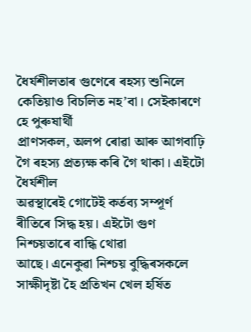ধৈৰ্যশীলতাৰ গুণেৰে ৰহস্য শুনিলে কেতিয়াও বিচলিত নহ’বা। সেইকাৰণে হে পুৰুষাৰ্থী
প্ৰাণসকল, অলপ ৰোৱা আৰু আগবাঢ়ি গৈ ৰহস্য প্ৰত্যক্ষ কৰি গৈ থাকা। এইটো ধৈৰ্যশীল
অৱস্থাৰেই গোটেই কৰ্তব্য সম্পূৰ্ণ ৰীতিৰে সিদ্ধ হয়। এইটো গুণ নিশ্চয়তাৰে বান্ধি থোৱা
আছে। এনেকুৱা নিশ্চয় বুদ্ধিৰসকলে সাক্ষীদৃষ্টা হৈ প্ৰতিখন খেল হৰ্ষিত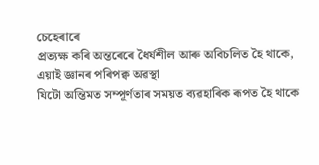চেহেৰাৰে
প্ৰত্যক্ষ কৰি অন্তৰেৰে ধৈৰ্যশীল আৰু অবিচলিত হৈ থাকে, এয়াই জ্ঞানৰ পৰিপক্ব অৱস্থা
যিটো অন্তিমত সম্পূৰ্ণতাৰ সময়ত ব্যৱহাৰিক ৰূপত হৈ থাকে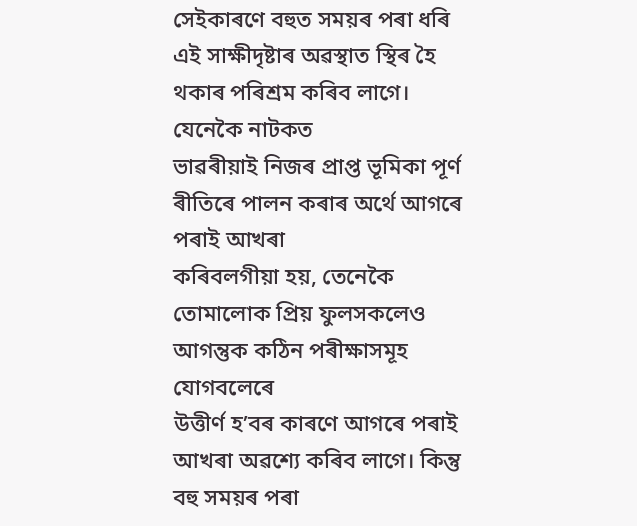সেইকাৰণে বহুত সময়ৰ পৰা ধৰি
এই সাক্ষীদৃষ্টাৰ অৱস্থাত স্থিৰ হৈ থকাৰ পৰিশ্ৰম কৰিব লাগে।
যেনেকৈ নাটকত
ভাৱৰীয়াই নিজৰ প্ৰাপ্ত ভূমিকা পূৰ্ণ ৰীতিৰে পালন কৰাৰ অৰ্থে আগৰে পৰাই আখৰা
কৰিবলগীয়া হয়, তেনেকৈ তোমালোক প্ৰিয় ফুলসকলেও আগন্তুক কঠিন পৰীক্ষাসমূহ যোগবলেৰে
উত্তীৰ্ণ হ’বৰ কাৰণে আগৰে পৰাই আখৰা অৱশ্যে কৰিব লাগে। কিন্তু বহু সময়ৰ পৰা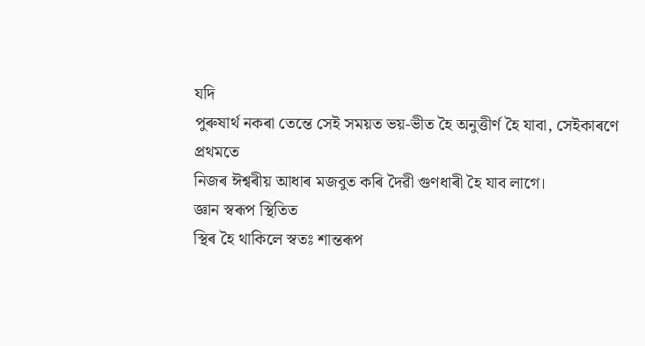যদি
পুৰুষাৰ্থ নকৰা তেন্তে সেই সময়ত ভয়-ভীত হৈ অনুত্তীৰ্ণ হৈ যাবা, সেইকাৰণে প্ৰথমতে
নিজৰ ঈশ্বৰীয় আধাৰ মজবুত কৰি দৈৱী গুণধাৰী হৈ যাব লাগে।
জ্ঞান স্বৰূপ স্থিতিত
স্থিৰ হৈ থাকিলে স্বতঃ শান্তৰূপ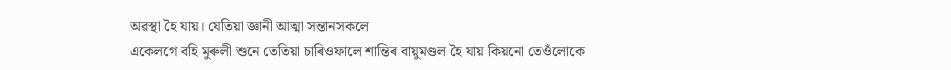অৱস্থা হৈ যায়। যেতিয়া জ্ঞানী আত্মা সন্তানসকলে
একেলগে বহি মুৰুলী শুনে তেতিয়া চাৰিওফালে শান্তিৰ বায়ুমণ্ডল হৈ যায় কিয়নো তেওঁলোকে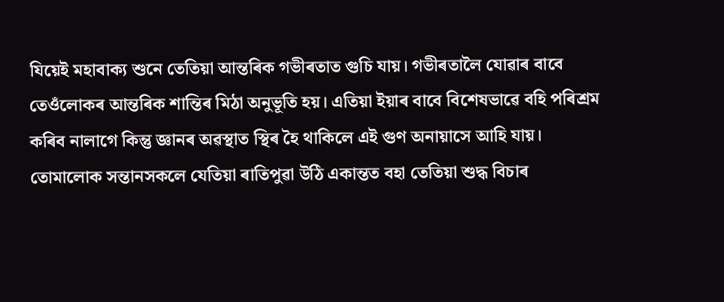যিয়েই মহাবাক্য শুনে তেতিয়া আন্তৰিক গভীৰতাত গুচি যায়। গভীৰতালৈ যোৱাৰ বাবে
তেওঁলোকৰ আন্তৰিক শান্তিৰ মিঠা অনুভূতি হয়। এতিয়া ইয়াৰ বাবে বিশেষভাৱে বহি পৰিশ্ৰম
কৰিব নালাগে কিন্তু জ্ঞানৰ অৱস্থাত স্থিৰ হৈ থাকিলে এই গুণ অনায়াসে আহি যায়।
তোমালোক সন্তানসকলে যেতিয়া ৰাতিপুৱা উঠি একান্তত বহা তেতিয়া শুদ্ধ বিচাৰ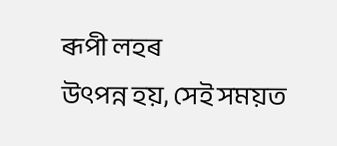ৰূপী লহৰ
উৎপন্ন হয়, সেই সময়ত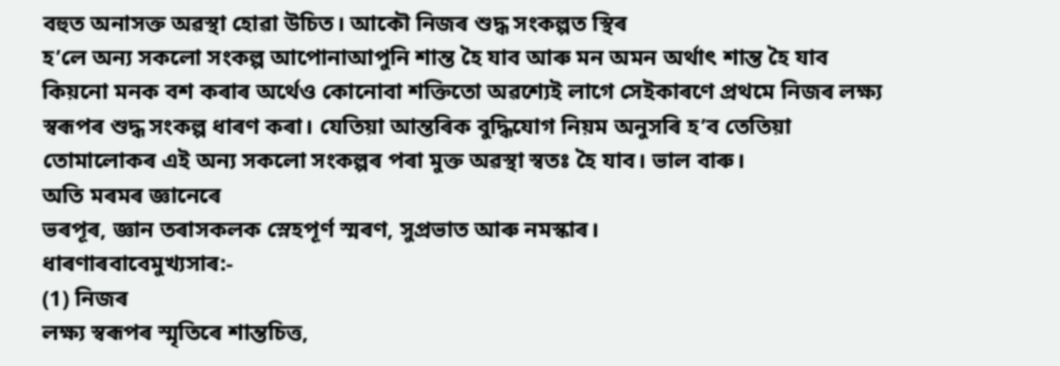বহুত অনাসক্ত অৱস্থা হোৱা উচিত। আকৌ নিজৰ শুদ্ধ সংকল্পত স্থিৰ
হ’লে অন্য সকলো সংকল্প আপোনাআপুনি শান্ত হৈ যাব আৰু মন অমন অৰ্থাৎ শান্ত হৈ যাব
কিয়নো মনক বশ কৰাৰ অৰ্থেও কোনোবা শক্তিতো অৱশ্যেই লাগে সেইকাৰণে প্ৰথমে নিজৰ লক্ষ্য
স্বৰূপৰ শুদ্ধ সংকল্প ধাৰণ কৰা। যেতিয়া আন্তৰিক বুদ্ধিযোগ নিয়ম অনুসৰি হ’ব তেতিয়া
তোমালোকৰ এই অন্য সকলো সংকল্পৰ পৰা মুক্ত অৱস্থা স্বতঃ হৈ যাব। ভাল বাৰু।
অতি মৰমৰ জ্ঞানেৰে
ভৰপূৰ, জ্ঞান তৰাসকলক স্নেহপূৰ্ণ স্মৰণ, সুপ্ৰভাত আৰু নমস্কাৰ।
ধাৰণাৰবাবেমুখ্যসাৰ:-
(1) নিজৰ
লক্ষ্য স্বৰূপৰ স্মৃতিৰে শান্তচিত্ত,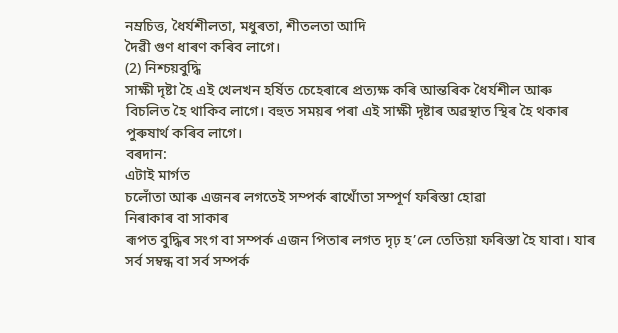নম্ৰচিত্ত, ধৈৰ্যশীলতা, মধুৰতা, শীতলতা আদি
দৈৱী গুণ ধাৰণ কৰিব লাগে।
(2) নিশ্চয়বুদ্ধি
সাক্ষী দৃষ্টা হৈ এই খেলখন হৰ্ষিত চেহেৰাৰে প্ৰত্যক্ষ কৰি আন্তৰিক ধৈৰ্যশীল আৰু
বিচলিত হৈ থাকিব লাগে। বহুত সময়ৰ পৰা এই সাক্ষী দৃষ্টাৰ অৱস্থাত স্থিৰ হৈ থকাৰ
পুৰুষাৰ্থ কৰিব লাগে।
বৰদান:
এটাই মাৰ্গত
চলোঁতা আৰু এজনৰ লগতেই সম্পৰ্ক ৰাখোঁতা সম্পূৰ্ণ ফৰিস্তা হোৱা
নিৰাকাৰ বা সাকাৰ
ৰূপত বুদ্ধিৰ সংগ বা সম্পৰ্ক এজন পিতাৰ লগত দৃঢ় হ’লে তেতিয়া ফৰিস্তা হৈ যাবা। যাৰ
সৰ্ব সম্বন্ধ বা সৰ্ব সম্পৰ্ক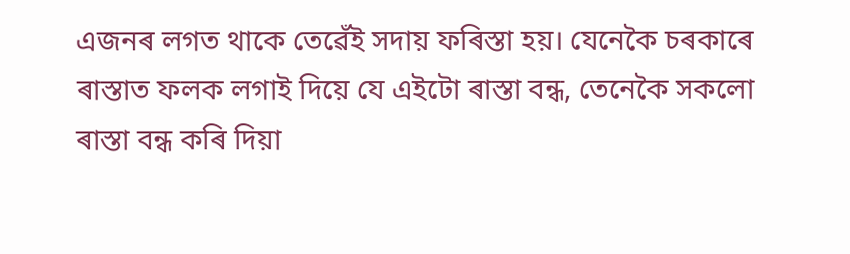এজনৰ লগত থাকে তেৱেঁই সদায় ফৰিস্তা হয়। যেনেকৈ চৰকাৰে
ৰাস্তাত ফলক লগাই দিয়ে যে এইটো ৰাস্তা বন্ধ, তেনেকৈ সকলো ৰাস্তা বন্ধ কৰি দিয়া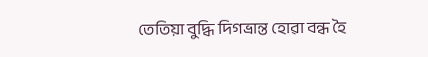তেতিয়া বুদ্ধি দিগভ্ৰান্ত হোৱা বন্ধ হৈ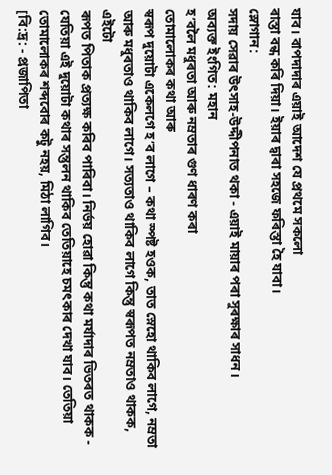যাব। বাপদাদাৰ এয়াই আদেশ যে প্ৰথমে সকলো
ৰাস্তা বন্ধ কৰি দিয়া। ইয়াৰ দ্বাৰা সহজে ফৰিস্তা হৈ যাবা।
স্লোগান:
সদায় সেৱাৰ উৎসাহ-উদ্দীপনাত থকা - এয়াই মায়াৰ পৰা সুৰক্ষাৰ সাধন।
অব্যক্ত ইংগিত: মহান
হ’বলৈ মধুৰতা আৰু নম্ৰতাৰ গুণ ধাৰণ কৰা
তোমালোকৰ কথা আৰু
স্বৰূপ দুয়োটা একেলগে হ’ব লাগে – কথা স্পষ্ট হওক, তাত স্নেহো থাকিব লাগে, নম্ৰতা
আৰু মধুৰতাও থাকিব লাগে। সত্যতাও থাকিব লাগে কিন্তু স্বৰূপত নম্ৰতাও থাকক, এইটো
ৰূপত পিতাক প্ৰত্যক্ষ কৰিব পাৰিবা। নিৰ্ভয় হোৱা কিন্তু কথা মৰ্যাদাৰ ভিতৰত থাকক -
যেতিয়া এই দুয়োটা কথাৰ সন্তুলন থাকিব তেতিয়াহে চমৎকাৰ দেখা যাব। তেতিয়া
তোমালোকৰ শব্দবোৰ কটু নহয়, মিঠা লাগিব।
[বি:দ্ৰ: - প্ৰজাপিতা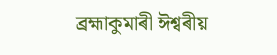ব্ৰহ্মাকুমাৰী ঈশ্বৰীয়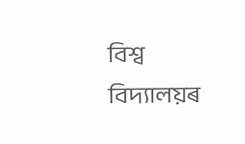বিশ্ব বিদ্যালয়ৰ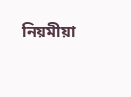নিয়মীয়া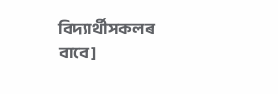বিদ্যাৰ্থীসকলৰ বাবে]